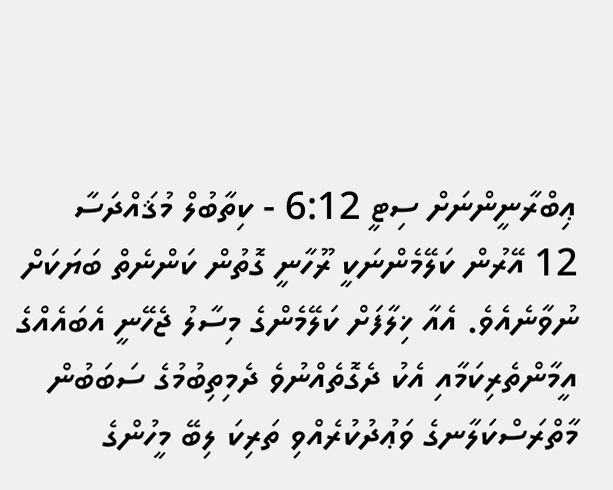ޢިބްރާނީންނަށް ސިޓީ 6:12 - ކިތާބުލް މުޤައްދަސާ
12 އޭރުން ކަލޭމެންނަކީ ރޫހާނީ ގޮތުން ކަންނެތް ބަޔަކަށް ނުވާނެއެވެ. އެއާ ޚިލާފަށް ކަލޭމެންގެ މިސާލު ޖެހޭނީ އެބައެއްގެ އީމާންތެރިކަމާއި އެކު ދެގޮތެއްނުވެ ދެމިތިބުމުގެ ސަބަބުން މާތްރަސްކަލާނގެ ވަޢުދުކުރެއްވި ތަރިކަ ލިބޭ މީހުންގެ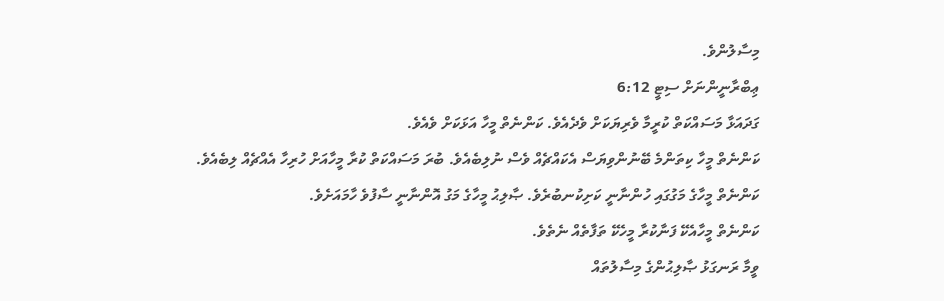މިސާލުންވެ.
ޢިބްރާނީންނަށް ސިޓީ 6:12
ގަދައަޅާ މަސައްކަތް ކުރީމާ ވެރިޔަކަށް ވެދެއެވެ. ކަންނެތް މީހާ އަޅަކަށް ވެއެވެ.
ކަންނެތް މީހާ ކިތަންމެ ބޭނުންވިޔަސް އެކައްޗެއް ވެސް ނުލިބެއެވެ. ބުރަ މަސައްކަތް ކުރާ މީހާއަށް ހުރިހާ އެއްޗެއް ލިބެއެވެ.
ކަންނެތް މީހާގެ މަގުގައި ހުންނާނީ ކަށިކުނބުރެވެ. ޞާލިޙު މީހާގެ މަގު އޮންނާނީ ސާފުވެ ހާމައަށެވެ.
ކަންނެތް މީހާއެކޭ ފަނާކުރާ މީހެކޭ ތަފާތެއް ނެތެވެ.
ވީމާ ރަނގަޅު ޞާލިޙުންގެ މިސާލުތައް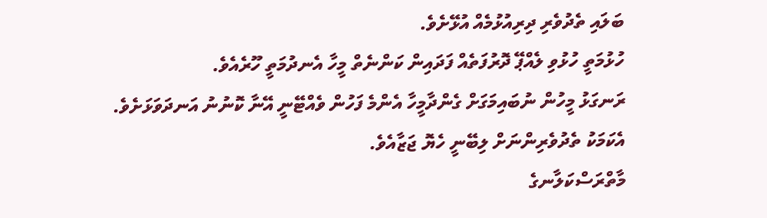ބަލައި ތެދުވެރި ދިރިއުޅުމެއް އުޅޭށެވެ.
ހުޅުމަތީ ހުޅުވި ލެއްޕޭ ދޮރުފަތެއް ފަދައިން ކަންނެތް މީހާ އެނދުމަތީ ހޫރެއެވެ.
ރަނގަޅު މީހުން ނުބައިމަގަށް ގެންދާމީހާ އެންމެ ފަހުން ވެއްޓޭނީ އޭނާ ކޮނުނު އަނދަވަޅަށެވެ. އެކަމަކު ތެދުވެރިންނަށް ލިބޭނީ ހެޔޮ ޖަޒާއެވެ.
މާތްރަސްކަލާނގެ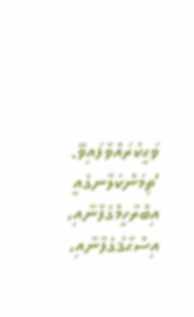ވަޙީކުރައްވާފައިވޭ. ’ތިމަންކަލާނގެއީ އިބްރާހީމްގެފާނާއި، އިސްޙާޤުގެފާނާއި،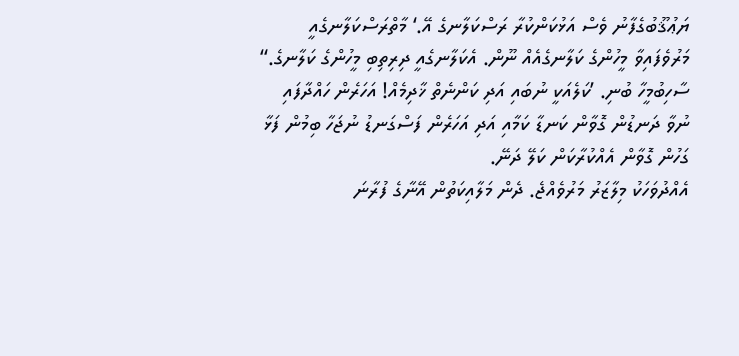ޔަޢުޤޫބުގެފާނު ވެސް އަޅުކަންކުރާ ރަސްކަލާނގެ އޭ.‘ މާތްރަސްކަލާނގެއީ މަރުވެފައިވާ މީހުންގެ ކަލާނގެއެއް ނޫން. އެކަލާނގެއީ ދިރިތިބި މީހުންގެ ކަލާނގެ.“
ސާހިބުމީހާ ބުނި. ’ކަލެއަކީ ނުބައި އަދި ކަންނެތް ޚާދިމެއް! އަހަރެން ހައްދާފައި ނުވާ ދަނޑުން ގޮވާން ކަނޑާ ކަމާއި އަދި އަހަރެން ފަސްގަނޑު ނުޖަހާ ބިމުން ފަޅާ ގަހުން ގޮވާން އެއްކުރާކަން ކަލޭ ދަނޭ.
އެއްދުވަހަކު މިލާޒަރު މަރުވެއްޖެ. ދެން މަލާއިކަތުން އޭނާގެ ފުރާނަ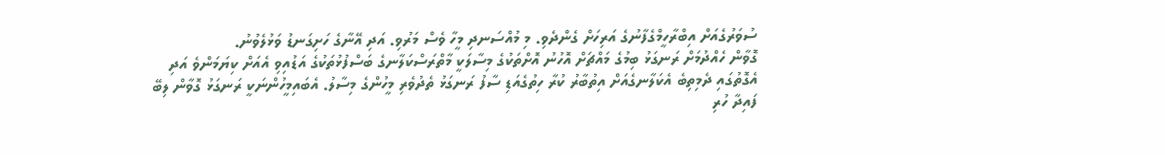ސުވަރުގެއަށް އިބްރާހީމްގެފާނުގެ އަރިހަށް ގެންދެވި. މި މުއްސަނދި މީހާ ވެސް މަރުވި. އަދި އޭނާގެ ހަށިގަނޑު ވަޅުލެވުނު.
ގޮވާން ހެއްދުމަށް ރަނގަޅު ބިމުގެ މައްޗަށް އޮހުނު އޮށްތަކުގެ މިސާލަކީ މާތްރަސްކަލާނގެ ބަސްފުޅުތަކުގެ އަޑުއިވި އެއަށް ކިޔަމަންވެ އަދި އެގޮތުގައި ދެމިތިބެ އެކަލާނގެއަށް އިތުބާރު ކުރާ ހިތުގެއަޑި ސާފު ރަނގަޅު ތެދުވެރި މީހުންގެ މިސާލު. އެބައިމީހުންނަކީ ރަނގަޅު ގޮވާން ލިބޭ ފައިދާ ހުރި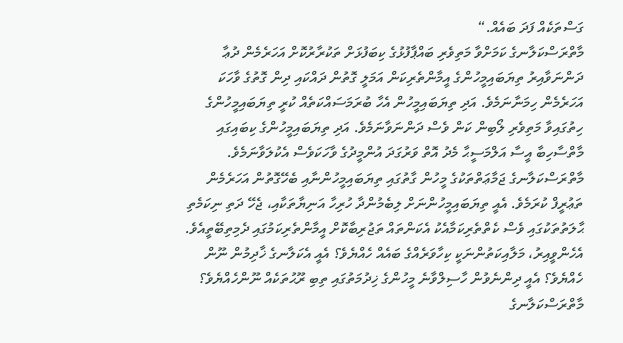ގަސްތަކެއް ފަދަ ބައެއް.“
މާތްރަސްކަލާނގެ ކަމަށްވާ މަތިވެރި ބައްޕާފުޅުގެ ކިބަފުޅަށް ތަކުރާރުކޮށް އަހަރެމެން ދުޢާ ދަންނަވާއިރު ތިޔަބައިމީހުންގެ އީމާންތެރިކަން އަމަލީ ގޮތުން ދައްކައި ދިން ގޮތުގެ ވާހަކަ އަހަރެމެން ހިމަނާނަމެވެ. އަދި ތިޔަބައިމީހުން އެހާ ބުރަމަސައްކަތެއް ކުރީ ތިޔަބައިމީހުންގެ ހިތުގައިވާ މަތިވެރި ލޯބިން ކަން ވެސް ދަންނަވާނަމެވެ. އަދި ތިޔަބައިމީހުންގެ ކިބައިގައި މާތްސާހިބާ އީސާ އަލްމަސީޙާ މެދު އޮތް ވަރުގަދަ އުންމީދުގެ ވާހަކަވެސް އެކުލަވާނަމެވެ.
މާތްރަސްކަލާނގެ ޖަމާޢަތްތަކުގެ މީހުން ގާތުގައި ތިޔަބައިމީހުންނާއި ބެހޭގޮތުން އަހަރެމެން ތަޢުރީފް ކުރަމެވެ. އެއީ ތިޔަބައިމީހުންނަށް ލިބެމުންދާ ހުރިހާ އަނިޔާތަކާއި، ޖެހޭ ދަތި ނިކަމެތި ޙާލަތުތަކުގައި ވެސް ކެތްތެރިކަމާއެކު އެކަންތައް ތަޖުރިބާކޮށް އީމާންތެރިކަމުގައި ދެމިތިބޭތީއެވެ.
އެހެންވީއިރު، މަލާއިކަތުންނަކީ ކިހާވަރެއްގެ ބައެއް ހެއްޔެވެ؟ އެއީ އެކަލާނގެ ޚާދިމުން ނޫން ހެއްޔެވެ؟ އެއީ ދިންނެވުން ހާސިލްވާނެ މީހުންގެ ޚިދުމަތުގައި ތިބި ރޫޙުތަކެއް ނޫންހެއްޔެވެ؟
މާތްރަސްކަލާނގެ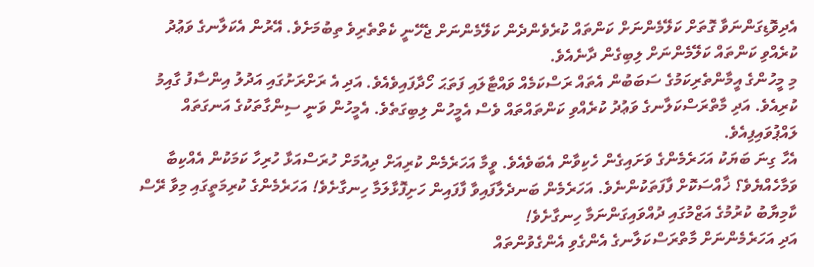އެދިވޮޑިގަންނަވާ ގޮތަށް ކަލޭމެންނަށް ކަންތައް ކުރެވެންދެން ކަލޭމެންނަށް ޖެހޭނީ ކެތްތެރިވެ ތިބުމަށެވެ. އޭރުން އެކަލާނގެ ވަޢުދު ކުރެއްވި ކަންތައް ކަލޭމެންނަށް ލިބިގެން ދާނެއެވެ.
މި މީހުންގެ އީމާންތެރިކަމުގެ ސަބަބުން އެތައް ރަސްކަމެއް ވައްޓާލައި ފަތަޙަ ހޯދާފައިވެއެވެ. އަދި އެ ރަށްރަށުގައި އަދުލު އިންސާފު ގާއިމު ކުރިއެވެ. އަދި މާތްރަސްކަލާނގެ ވަޢުދު ކުރެއްވި ކަންތައްތައް ވެސް އެމީހުން ލިބިގަތެވެ. އެމީހުން ވަނީ ސިންގާތަކުގެ އަނގަތައް ލައްޕުވައިފިއެވެ.
އެހާ ގިނަ ބަޔަކު އަހަރެމެންގެ ވަށައިގެން ހެކިވާން އެބަވެއެވެ. ވީމާ އަހަރެމެން ކުރިއަށް ދިއުމަށް ހުރަސްއަޅާ ހުރިހާ ކަމަކުން އެއްކިބާ ވަމާހެއްޔެވެ؟ ޚާއްސަކޮށް ފާފަތަކުންނެވެ. އަހަރެމެން ބަނދެލާފައިވާ ފާފައިން ހަށިފޮޅާލަމާ ހިނގާށެވެ! އަހަރެމެންގެ ކުރިމަތީގައި މިވާ ރޭސް ކާމިޔާބު ކުރުމުގެ އަޒްމުގައި ދުއްވައިގަންނަމާ ހިނގާށެވެ!
އަދި އަހަރެމެންނަށް މާތްރަސްކަލާނގެ އެންގެވި އެންގެވުންތައް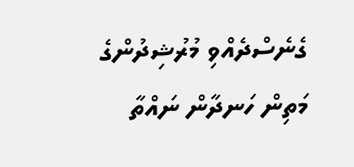ގެނެސްދެއްވި މުރުޝިދުންގެ މަތިން ހަނދާން ނައްތާ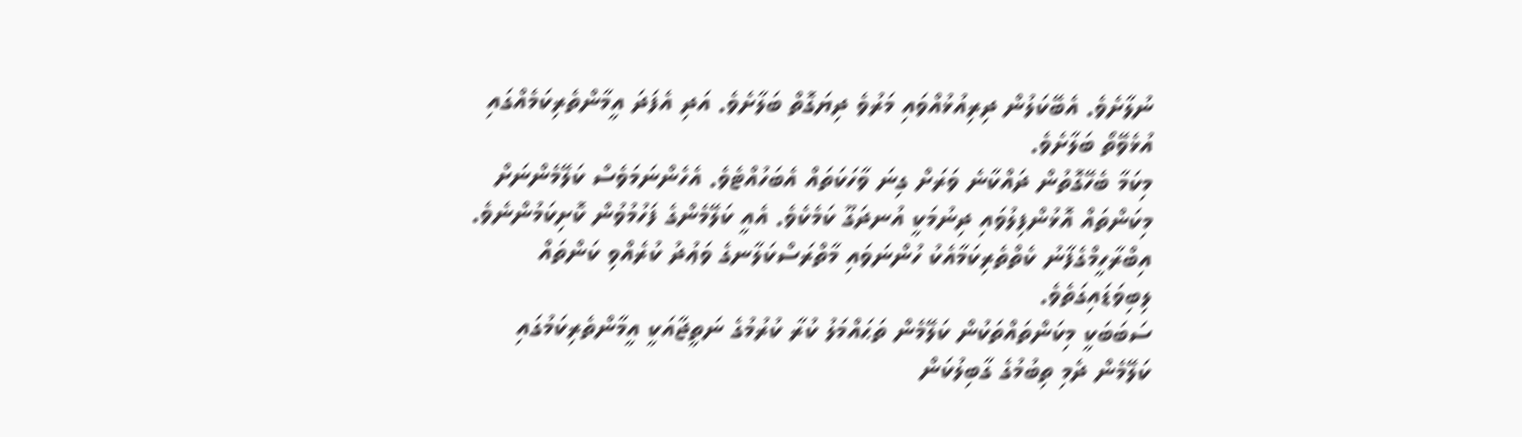ނުލާށެވެ. އެބޭކަލުން ދިރިއުޅުއްވައި މަރުވެ ދިޔަގޮތް ބަލާށެވެ. އަދި އެފަދަ އީމާންތެރިކަމެއްގައި އުޅެވޭތޯ ބަލާށެވެ.
މިކަމާ ބެހޭގޮތުން ދައްކާނެ ވަރަށް ގިނަ ވާހަކަތައް އެބަހުއްޓެވެ. އެހެންނަމަވެސް ކަލޭމެންނަށް މިކަންތައް އޮޅުންފިލުވައި ދިނުމަކީ އުނދަގޫ ކަމެކެވެ. އެއީ ކަލޭމެންގެ ފަހުމުވުން ކޮށިކަމުންނެވެ.
އިބްރާހީމްގެފާނު ކެތްތެރިކަމާއެކު ހުންނަވައި މާތްރަސްކަލާނގެ ވަޢުދު ކުރެއްވި ކަންތައް ލިބިވަޑައިގަތެވެ.
ސަބަބަކީ މިކަންތައްތަކުން ކަލޭމެން ތަޙައްމަލު ކުރާ ކުރުމުގެ ނަތީޖާއަކީ އީމާންތެރިކަމުގައި ކަލޭމެން ދެމި ތިބުމުގެ ގާބިލުކަން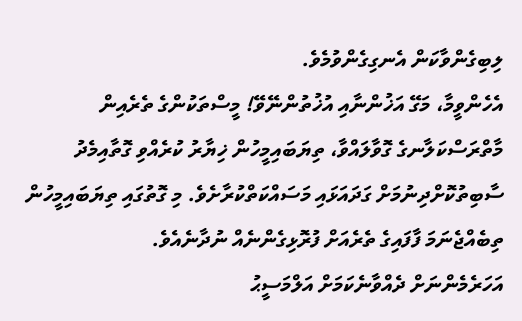ލިބިގެންވާކަން އެނގިގެންވުމެވެ.
އެހެންވީމާ، މަގޭ އަޚުންނާއި އުޚުތުންނޭވޭ! މީސްތަކުންގެ ތެރެއިން މާތްރަސްކަލާނގެ ގޮވާލައްވާ، ތިޔަބައިމީހުން ޚިޔާރު ކުރެއްވި ގޮތާއިމެދު ސާބިތުކޮށްދިނުމަށް ގަދައަޅައި މަސައްކަތްކުރާށެވެ. މި ގޮތުގައި ތިޔަބައިމީހުން ތިބެއްޖެނަމަ ފާފައިގެ ތެރެއަށް ފުރޮޅިގެންނެއް ނުދާނެއެވެ.
އަހަރެމެންނަށް ދެއްވާނެކަމަށް އަލްމަސީޙު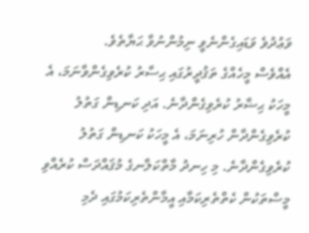ވަޢުދުވެ ވަޑައިގެންނެވީ ނިމުންނުވާ ޙަޔާތެވެ.
އެއްވެސް މީހެއްގެ ތަޤުދީރުގައި ޙިސާރު ކުރެވިގެންވާނަމަ، އެ މީހަކު ޙިޟާރު ކުރެވިގެންދާނެ. އަދި ކަނޑިން ގަތުލު ކުރެވިގެންދާން ހުރިނަމަ، އެ މީހަކު ކަނޑިން ގަތުލު ކުރެވިގެންދާނެ. މި ހިނދު މާތްކަލާނގެ މުޤައްދަސް ކުރެއްވި މީސްތަކުން ކެތްތެރިކަމާއި އީމާންތެރިކަމުގައި ދެމި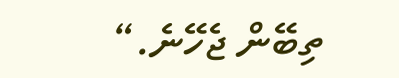ތިބޭން ޖެހޭނެ.“